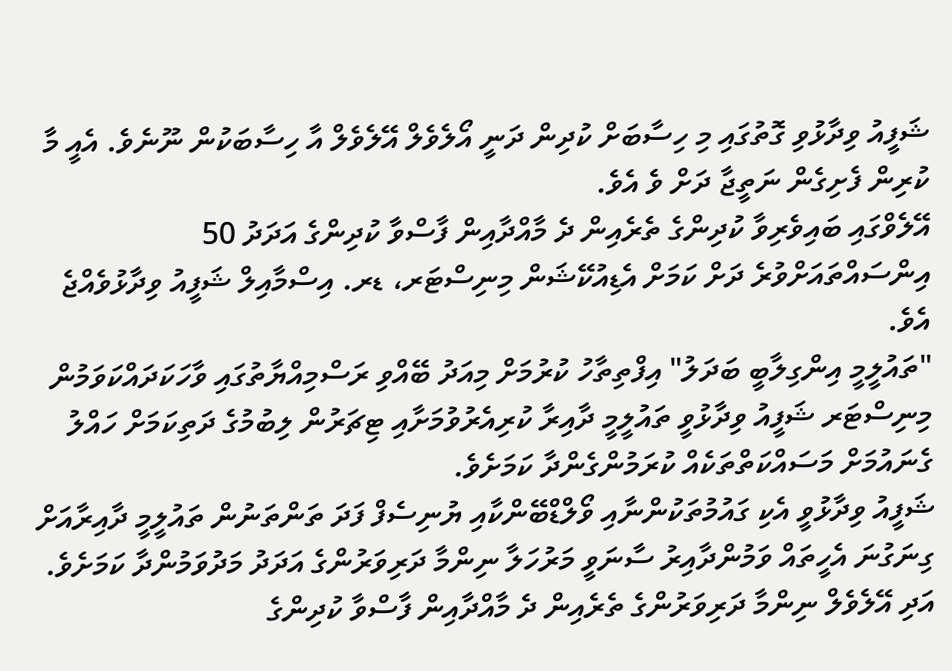ޝަފީއު ވިދާޅުވި ގޮތުގައި މި ހިސާބަށް ކުދިން ދަނީ އޯލެވެލް އޭލެވެލް އާ ހިސާބަކުން ނޫނެވެ. އެއީ މާ ކުރިން ފެށިގެން ނަތީޖާ ދަށް ވެ އެވެ.
އޭލެވްގައި ބައިވެރިވާ ކުދިންގެ ތެރެއިން ދެ މާއްދާއިން ފާސްވާ ކުދިންގެ އަދަދު 50 އިންސައްތައަށްވުރެ ދަށް ކަމަށް އެޑިއުކޭޝަން މިނިސްޓަރ، ޑރ. އިސްމާއިލް ޝަފީއު ވިދާޅުވެއްޖެ އެވެ.
"ތައުލީމީ އިންގިލާބީ ބަދަލު" އިފްތިތާހު ކުރުމަށް މިއަދު ބޭއްވި ރަސްމިއްޔާތުގައި ވާހަކަދައްކަވަމުން މިނިސްޓަރ ޝަފީއު ވިދާޅުވީ ތައުލީމީ ދާއިރާ ކުރިއެރުވުމަށާއި ޓިޗަރުން ލިބުމުގެ ދަތިކަމަށް ހައްލު ގެނައުމަށް މަސައްކަތްތަކެއް ކުރަމުންގެންދާ ކަމަށެވެ.
ޝަފީއު ވިދާޅުވީ އެކި ގައުމުތަކުންނާއި ވޯލްޑްބޭންކާއި ޔުނިސެފް ފަދަ ތަންތަނުން ތައުލީމީ ދާއިރާއަށް ގިނަގުނަ އެހީތައް ވަމުންދާއިރު ސާނަވީ މަރުހަލާ ނިންމާ ދަރިވަރުންގެ އަދަދު މަދުވަމުންދާ ކަމަށެވެ. އަދި އޭލެވެލް ނިންމާ ދަރިވަރުންގެ ތެރެއިން ދެ މާއްދާއިން ފާސްވާ ކުދިންގެ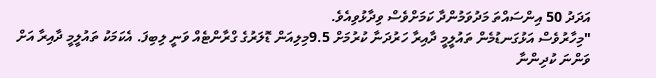އަދަދު 50 އިންސައްތަ މަދުވަމުންދާ ކަމަށްވެސް ވިދާޅުވިއެވެ.
"މިހާރުވެސް އަޅުގަނޑުމެން ތައުލީމީ ދާއިރާ ހަރުދަނާ ކުރުމަށް 9.5މިލިއަން ޑޮލަރުގެ ގްރާންޓެއް ވަނީ ލިބިފަ. އެކަމަކު ތައުލީމީ ދާއިރާ އަށް ވަންނަ ކުދިންނާ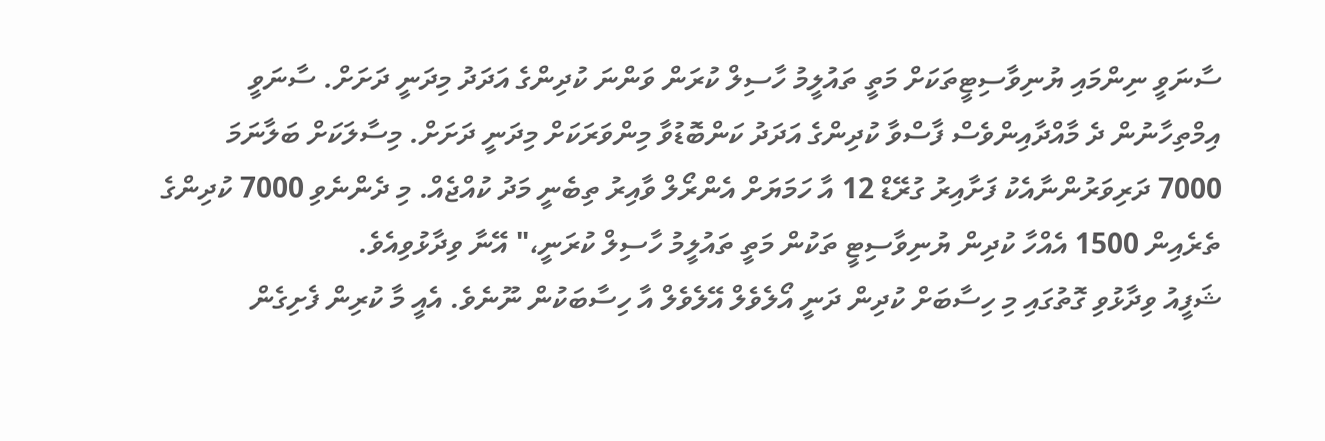ސާނަވީ ނިންމައި ޔުނިވާސިޓީތަކަށް މަތީ ތައުލީމު ހާސިލް ކުރަން ވަންނަ ކުދިންގެ އަދަދު މިދަނީ ދަށަށް. ސާނަވީ އިމްތިހާނުން ދެ މާއްދާއިންވެސް ފާސްވާ ކުދިންގެ އަދަދު ކަންބޮޑުވާ މިންވަރަކަށް މިދަނީ ދަށަށް. މިސާލަކަށް ބަލާނަމަ 7000 ދަރިވަރުންނާއެކު ފަށާއިރު ގުރޭޑް 12 އާ ހަމަޔަށް އެންރޯލް ވާއިރު ތިބެނީ މަދު ކުއްޖެއް. މި ދެންނެވި 7000 ކުދިންގެ ތެރެއިން 1500 އެއްހާ ކުދިން ޔުނިވާސިޓީ ތަކުން މަތީ ތައުލީމު ހާސިލް ކުރަނީ،" އޭނާ ވިދާޅުވިއެވެ.
ޝަފީއު ވިދާޅުވި ގޮތުގައި މި ހިސާބަށް ކުދިން ދަނީ އޯލެވެލް އޭލެވެލް އާ ހިސާބަކުން ނޫނެވެ. އެއީ މާ ކުރިން ފެށިގެން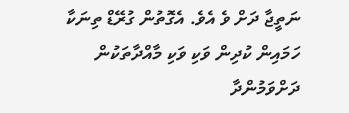ނަތީޖާ ދަށް ވެ އެވެ. އެގޮތުން ގުރޭޑް ތިނަކާ ހަމައިން ކުދިން ވަކި ވަކި މާއްދާތަކުން ދަށްވަމުންދާ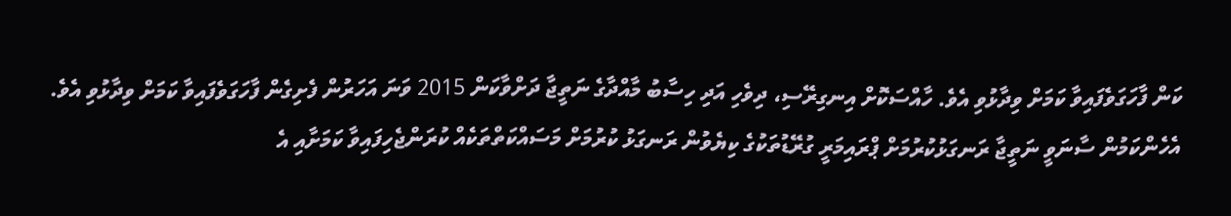ކަން ފާހަގަވެފައިވާ ކަމަށް ވިދާޅުވި އެވެ. ހާއްސަކޮށް އިނގިރޭސި، ދިވެހި އަދި ހިސާބު މާއްދާގެ ނަތީޖާ ދަށްވާކަން 2015 ވަނަ އަހަރުން ފެށިގެން ފާހަގަވެފައިވާ ކަމަށް ވިދާޅުވި އެވެ.
އެހެންކަމުން ސާނަވީ ނަތީޖާ ރަނގަޅުކުރުމަށް ޕްރައިމަރީ ގުރޭޑުތަކުގެ ކިޔެވުން ރަނގަޅު ކުރުމަށް މަސައްކަތްތަކެއް ކުރަންޖެހިފައިވާ ކަމަށާއި އެ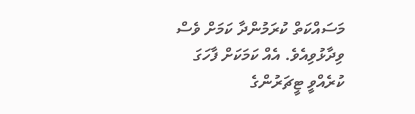މަސައްކަތް ކުރަމުންދާ ކަމަށް ވެސް ވިދާޅުވިއެވެ. އެއް ކަމަކަށް ފާހަގަ ކުރެއްވީ ޓީޗަރުންގެ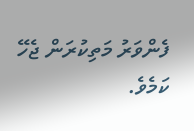ފެންވަރު މަތިކުރަން ޖެހޭ ކަމެވެ.